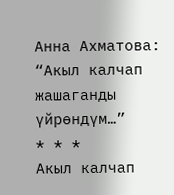Анна Ахматова: “Акыл калчап жашаганды үйрөндүм…”
* * *
Акыл калчап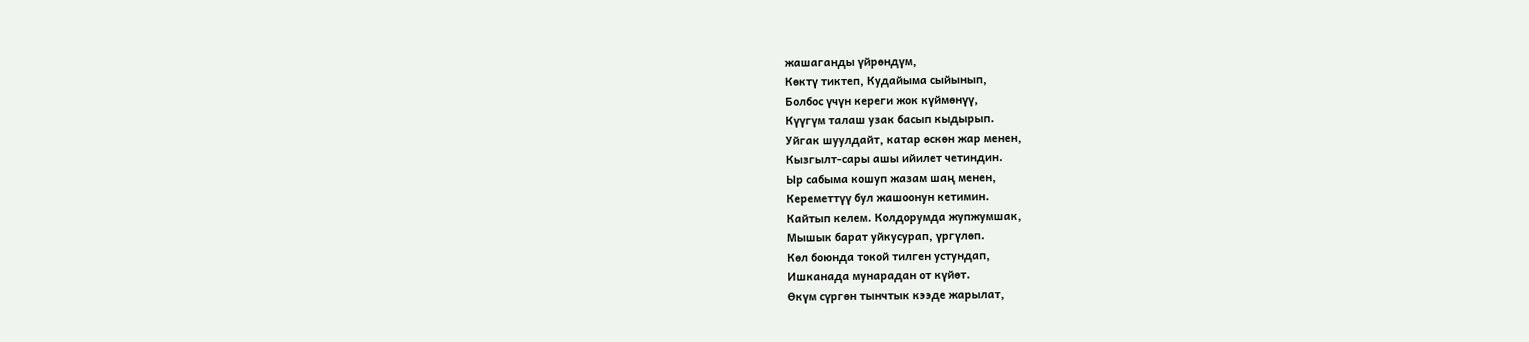жашаганды үйрөндүм,
Көктү тиктеп, Кудайыма сыйынып,
Болбос үчүн кереги жок күймөнүү,
Күүгүм талаш узак басып кыдырып.
Уйгак шуулдайт, катар өскөн жар менен,
Кызгылт-сары ашы ийилет четиндин.
Ыр сабыма кошуп жазам шаң менен,
Кереметтүү бул жашоонун кетимин.
Кайтып келем. Колдорумда жупжумшак,
Мышык барат уйкусурап, үргүлөп.
Көл боюнда токой тилген устундап,
Ишканада мунарадан от күйөт.
Өкүм сүргөн тынчтык кээде жарылат,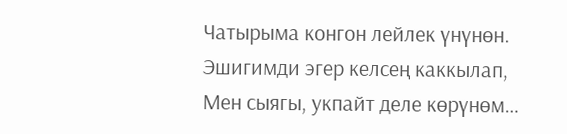Чатырыма конгон лейлек үнүнөн.
Эшигимди эгер келсең каккылап,
Мен сыягы, укпайт деле көрүнөм…